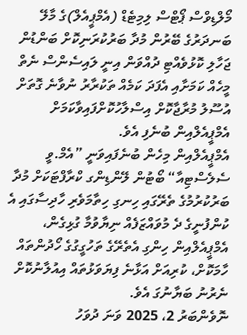މޯލްޑިވްސް ޕޯޓްސް ލިމިޓެޑް (އެމްޕީއެލް)ގެ މާލޭ ބަނދަރުގެ ބޭރުން މުދާ ބަރުކުރަނިކޮށް ބަންޑުން ޖަހާލި ކޮޅުވެއްޓި ދުއްވަން އިނީ ލައިސެންސް ނެތް މީހެއް ކަމަށާއި އެފަދަ ކަމެއް ތަކުރާރު ނުވާނެ ގޮތަށް އުސޫލު މުރާޖާކޮށް އިސްލާހުކޮށްފައިވާކަމަށް އެމްޕީއެލްއިން ބުނެފި އެވެ.
އެމްޕީއެލްއިން މިހެން ބުނެފައިވަނީ ”އެމް.ވީ ސެލެސްޓިއާ“ ބޯޓުން ލޭންޑިންގ ކްރާފްޓަކަށް މުދާ ބަރުކުރުމުގެ ތެރޭގައި ހިނގި ހިތާމަވެރި ހާދިސާގައި އެ ކުންފުނީގެ ދެ މުވައްޒަފެއް ނިޔާވުމާ ގުޅިގެން، އެމްޕީއެލްއިން ހިންގި އެތެރޭގެ ތަހުގީގުގެ ހޯދުންތައް ހާމަކޮށް، ކުރިއަށް އަޅާނެ ފިޔަވަޅުތައް އިއުލާނުކޮށް ނެރުނު ބަޔާނުގަ އެވެ.
ނޮވެންބަރު 2، 2025 ވަނަ ދުވަހު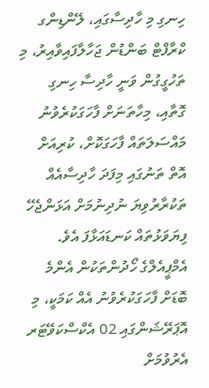ހިނގި މި ހާދިސާގައި، ލޭންޑިންގ ކްރާފްޓް ބަންޑުން ޖަހާލާފައިވާއިރު، މި ތަހުގީގުން ވަނީ ހާދިސާ ހިނގި ގޮތާއި، މިހާތަނަށް ފާހަގަކުރެވުނު މައްސަލަތައް ފާހަގަކޮށް، ކުރިއަށް އޮތް ތަނުގައި މިފަދަ ހާދިސާއެއް ތަކުރާރުވިޔަ ނުދިނުމަށް އަޅަންޖެހޭ ފިޔަވަޅުތައް ކަނޑައަޅާފަ އެވެ.
އެމްޕީއެލްގެ ހޯދުންތަކުން އެންމެ ބޮޑަށް ފާހަގަކުރެވުނު އެއް ކަމަކީ، މި އޮޕަރޭޝަންގައި 02 އެކްސްކަވޭޓަރ އެރުވުމަށް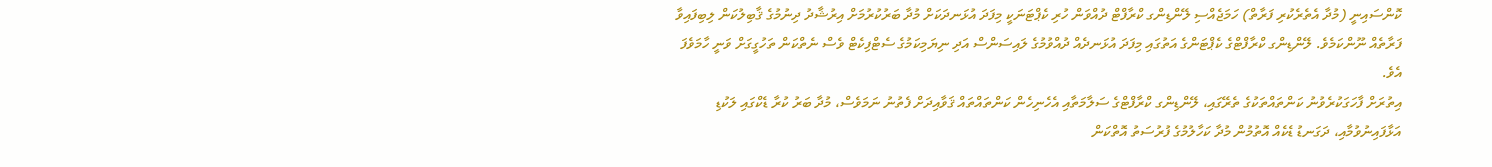ކޮންސައިނީ (މުދާ އެތެރެކުރި ފަރާތް) ހަމަޖެއްސި ލޭންޑިންގ ކްރާފްޓް ދުއްވަން ހުރި ކެޕްޓަނަކީ މިފަދަ އުޅަނދަކަށް މުދާ ބަރުކުރުމަށް އިރުޝާދު ދިނުމުގެ ޤާބިލުކަން ލިބިފައިވާ ފަރާތެއް ނޫންކަމެވެ. ލޭންޑިންގ ކްރާފްޓްގެ ކެޕްޓަންގެ އަތުގައި މިފަދަ އުޅަނދެއް ދުއްވުމުގެ ލައިސަންސް އަދި ނިޔަމިކަމުގެ ސެޓްފިކެޓް ވެސް ނެތްކަން ތަހުގީގަށް ވަނީ ހާމަވެފަ އެވެ.
އިތުރަށް ފާހަގަކުރެވުނު ކަންތައްތަކުގެ ތެރޭގައި، ލޭންޑިންގ ކްރާފްޓްގެ ސަލާމަތާއި އެހެނިހެން ކަންތައްތައް ޤަވާއިދަށް ފެތުނު ނަމަވެސް، މުދާ ބަރު ކުރާ ޑެކްގައި ލަކުޑި އަޅާފައިނުވުމާއި، ދަގަނޑު ޑެކެއް އޮތުމުން މުދާ ކަހާލުމުގެ ފުރުސަތު އޮތްކަން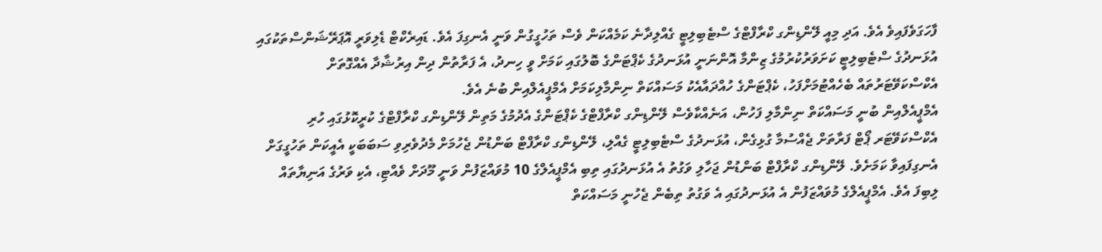ފާހަގަވެފައިވެ އެވެ. އަދި މިއީ ލޭންޑިންގ ކްރާފްޓްގެ ސްޓެބިލިޓީ ގެއްލިދާނެ ކަމެއްކަން ވެސް ތަހުގީގުން ވަނީ އެނގިފަ އެވެ. ޑައިރެކްޓް ޑެލިވަރީ އޮޕަރޭޝަންސްތަކުގައި އުޅަނދުގެ ސްޓެބިލިޓީ ކަށަވަރުކުރުމުގެ ޒިންމާ އޮންނަނީ އުޅަނދުގެ ކެޕްޓަންގެ ބޮލުގައި ކަމަށް ވީ ހިނދު، އެ ފަރާތުން ދިން އިރުޝާދާ އެއްގޮތަށް އެކްސްކަވޭޓަރުތައް ބެހެއްޓުމަށްފަހު، ކެޕްޓަންގެ ހުއްދައާއެކު މަސައްކަތް ނިންމާލިކަމަށް އެމްޕީއެލްއިން ބުނެ އެވެ.
އެމްޕީއެލްއިން ބުނީ މަސައްކަތް ނިންމާލި ފަހުން، އަނެއްކާވެސް ލޭންޑިންގ ކްރާފްޓްގެ ކެޕްޓަންގެ އެދުމުގެ މަތިން ލޭންޑިންގ ކްރާފްޓްގެ ކުރީކޮޅުގައި ހުރި އެކްސްކަވޭޓަރ ޕޯޓް ފަރާތަށް ޖެއްސުމާ ގުޅިގެން، އުޅަނދުގެ ސްޓެބިލިޓީ ގެއްލި، ލޭންޑިންގ ކްރާފްޓް ބަންޑުން ޖެހުމަށް މެދުވެރިވި ސަބަބަކީ އެއީކަން ތަހުގީގަށް އެނގިފައިވާ ކަމަށެވެ. ލޭންޑިންގ ކްރާފްޓް ބަންޑުން ޖަހާލި ވަގުތު އެ އުޅަނދުގައި ތިބި އެމްޕީއެލްގެ 10 މުވައްޒަފުން ވަނީ މޫދަށް ވެއްޓި، އެކި ވަރުގެ އަނިޔާތައް ލިބިފަ އެވެ. އެމްޕީއެލްގެ މުވައްޒަފުން އެ އުޅަނދުގައި އެ ވަގުތު ތިބެން ޖެހުނީ މަސައްކަތް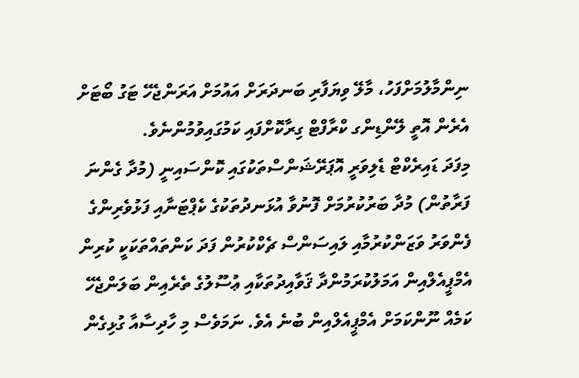ނިންމާލުމަށްފަހު، މާލޭ ވިޔަފާރި ބަނދަރަށް އައުމަށް އަރަންޖެހޭ ޓަގު ބޯޓަށް އެރެން އޮތީ ލޭންޑިންގ ކްރާފްޓް ގިރާކޮށްފައި ކަމުގައިވުމުންނެވެ.
މިފަދަ ޑައިރެކްޓް ޑެލިވަރީ އޮޕަރޭޝަންސްތަކުގައި ކޮންސައިނީ (މުދާ ގެންނަ ފަރާތުން) މުދާ ބަރުކުރުމަށް ފޮނުވާ އުޅަނދުތަކުގެ ކެޕްޓަނާއި ފަޅުވެރިންގެ ފެންވަރު ވަޒަންކުރުމާއި ލައިސަންސް ޗެކްކުރުން ފަދަ ކަންތައްތަކަކީ ކުރިން އެމްޕީއެލްއިން އަމަލުކުރަމުންދާ ޤަވާއިދުތަކާއި ޢުސޫލުގެ ތެރެއިން ބަލަންޖެހޭ ކަމެއް ނޫންކަމަށް އެމްޕީއެލްއިން ބުނެ އެވެ. ނަމަވެސް މި ހާދިސާއާ ގުޅިގެން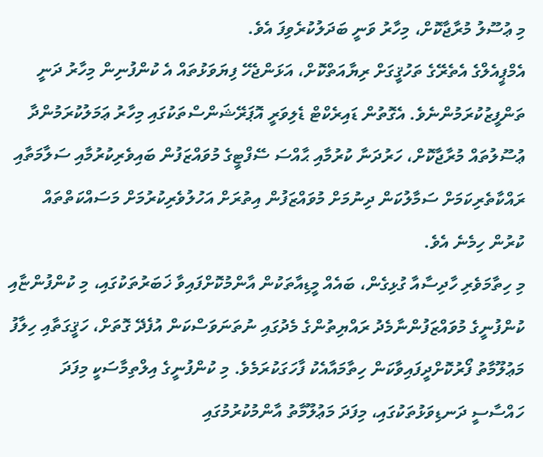މި ޢުސޫލު މުރާޖާކޮށް، މިހާރު ވަނީ ބަދަލުކުރެވިފަ އެވެ.
އެމްޕީއެލްގެ އެތެރޭގެ ތަހުޤީގަށް ރިޔާއަތްކޮށް، އަޅަންޖެހޭ ފިޔަވަޅުތައް އެ ކުންފުނިން މިހާރު ދަނީ ތަންފީޒުކުރަމުންނެވެ. އެގޮތުން ޑައިރެކްޓް ޑެލިވަރީ އޮޕަރޭޝަންސްތަކުގައި މިހާރު ޢަމަލުކުރަމުންދާ ޢުސޫލުތައް މުރާޖާކޮށް، ހަރުދަނާ ކުރުމާއި ޙާއްސަ ސޭފްޓީގެ މުވައްޒަފުން ބައިވެރިކުރުމާއި ސަލާމަތާއި ރައްކާތެރިކަމަށް ސަމާލުކަން ދިނުމަށް މުވައްޒަފުން އިތުރަށް އަހުލުވެރިކުރުމަށް މަސައްކަތްތައް ކުރުން ހިމެނެ އެވެ.
މި ހިތާމަވެރި ހާދިސާއާ ގުޅިގެން، ބައެއް މީޑިއާތަކުން އާންމުކޮށްފައިވާ ޚަބަރުތަކުގައި، މި ކުންފުންޏާއި ކުންފުނީގެ މުވައްޒަފުންނާމެދު ރައްޔިތުންގެ މެދުގައި ނުތަނަވަސްކަން އުފެދޭ ގޮތަށް، ހަޤީގަތާއި ހިލާފު މަޢުލޫމާތު ފޯރުކޮށްދީފައިވާކަން ހިތާމައާއެކު ފާހަގަކުރަމެވެ. މި ކުންފުނީގެ އިލްތިމާސަކީ މިފަދަ ހައްސާސީ ދަނޑިވަޅުތަކުގައި، މިފަދަ މަޢުލޫމާތު އާންމުކުރުމުގައި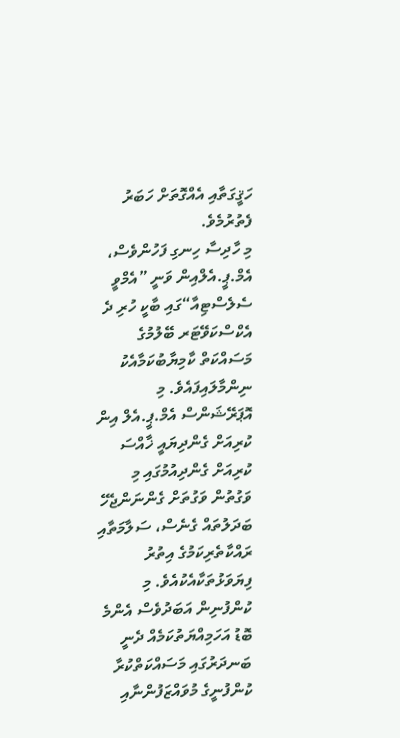ހަޤީގަތާއި އެއްގޮތަށް ހަބަރު ފެތުރުމެވެ.
މި ހާދިސާ ހިނގި ފަހުންވެސް، އެމް.ޕީ.އެލްއިން ވަނީ ”އެމްވީ ސެލެސްޓިއާ“ގައި ބާކީ ހުރި ދެ އެކްސްކަވޭޓަރ ބޭލުމުގެ މަސައްކަތް ކާމިޔާބުކަމާއެކު ނިންމާލައިފައެވެ. މި އޮޕަރޭޝަންސް އެމް.ޕީ.އެލް އިން ކުރިއަށް ގެންދިޔައީ ޚާއްސަ ކުރިއަށް ގެންދިއުމުގައި މި ވަގުތުން ވަގުތަށް ގެންނަންޖެހޭ ބަދަލުތައް ގެނެސް، ސަލާމަތާއި ރައްކާތެރިކަމުގެ އިތުރު ފިޔަވަޅުތަކާއެކުއެވެ. މި ކުންފުނިން އަބަދުވެސް އެންމެ ބޮޑު އަހަމިއްޔަތުކަމެއް ދެނީ ބަނދަރުގައި މަސައްކަތްކުރާ ކުންފުނީގެ މުވައްޒަފުންނާއި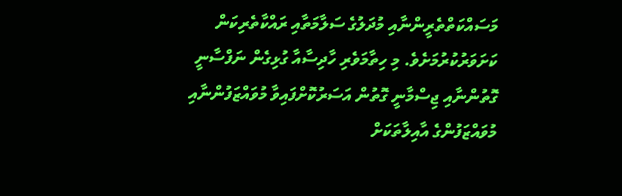މަސައްކަތްތެރީންނާއި މުދަލުގެ ސަލާމަތާއި ރައްކާތެރިކަން ކަށަވަރުކުރުމަށެވެ. މި ހިތާމަވެރި ހާދިސާއާ ގުޅިގެން ނަފްސާނީ ގޮތުންނާއި ޖިސްމާނީ ގޮތުން އަސަރުކޮށްފައިވާ މުވައްޒަފުންނާއި މުވައްޒަފުންގެ އާއިލާތަކަށް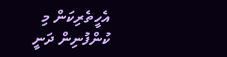އެހީތެރިކަން މި ކުންފުނިން ދަނީ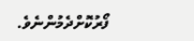ފޯރުކޮށްދެމުންނެވެ.